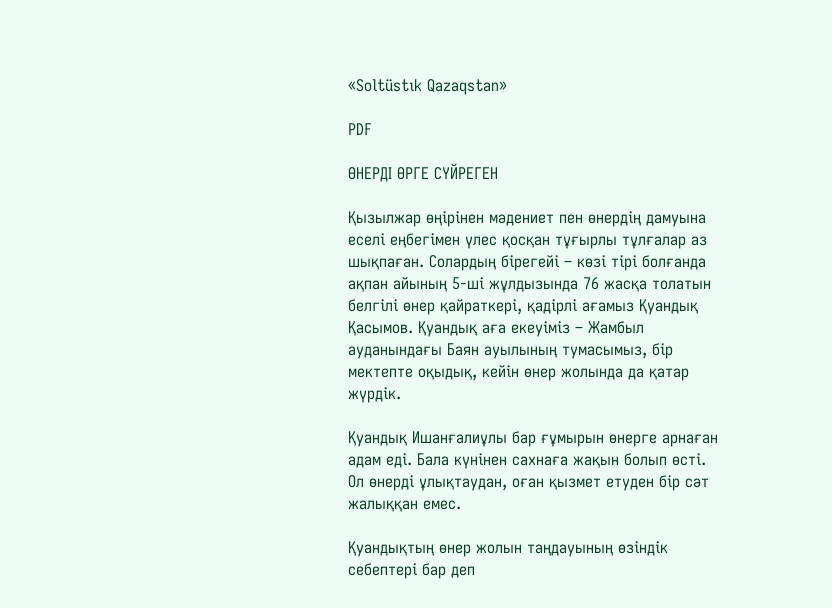«Soltüstık Qazaqstan»

PDF

ӨНЕРДІ ӨРГЕ СҮЙРЕГЕН

Қызылжар өңірінен мәдениет пен өнердің дамуына еселі еңбегімен үлес қосқан тұғырлы тұлғалар аз шықпаған. Солардың бірегейі – көзі тірі болғанда ақпан айының 5-ші жұлдызында 76 жасқа толатын белгілі өнер қайраткері, қадірлі ағамыз Қуандық Қасымов. Қуандық аға екеуіміз – Жамбыл ауданындағы Баян ауылының тумасымыз, бір мектепте оқыдық, кейін өнер жолында да қатар жүрдік.

Қуандық Ишанғалиұлы бар ғұмырын өнерге арнаған адам еді. Бала күнінен сахнаға жақын болып өсті. Ол өнерді ұлықтаудан, оған қызмет етуден бір сәт жалыққан емес.

Қуандықтың өнер жолын таңдауының өзіндік себептері бар деп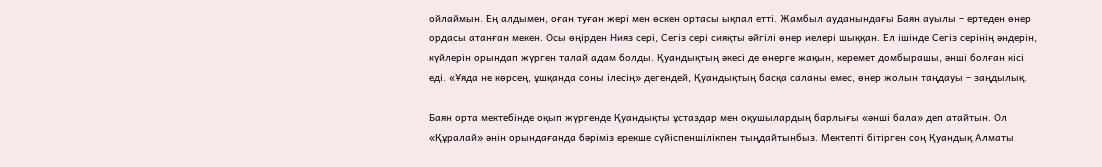ойлаймын. Ең алдымен, оған туған жері мен өскен ортасы ықпал етті. Жамбыл ауданындағы Баян ауылы – ертеден өнер ордасы атанған мекен. Осы өңірден Нияз сері, Сегіз сері сияқты әйгілі өнер иелері шыққан. Ел ішінде Сегіз серінің әндерін, күйлерін орындап жүрген талай адам болды. Қуандықтың әкесі де өнерге жақын, керемет домбырашы, әнші болған кісі еді. «Ұяда не көрсең, ұшқанда соны ілесің» дегендей, Қуандықтың басқа саланы емес, өнер жолын таңдауы – заңдылық.

Баян орта мектебінде оқып жүргенде Қуандықты ұстаздар мен оқушылардың барлығы «әнші бала» деп атайтын. Ол «Құралай» әнін орындағанда бәріміз ерекше сүйіспеншілікпен тыңдайтынбыз. Мектепті бітірген соң Қуандық Алматы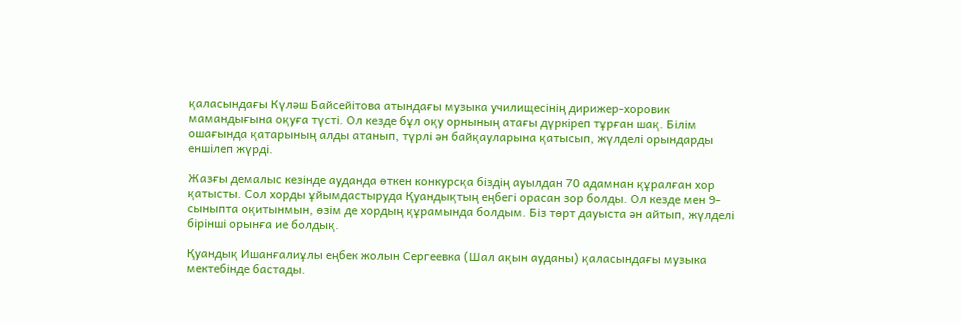қаласындағы Күләш Байсейітова атындағы музыка училищесінің дирижер-хоровик мамандығына оқуға түсті. Ол кезде бұл оқу орнының атағы дүркіреп тұрған шақ. Білім ошағында қатарының алды атанып, түрлі ән байқауларына қатысып, жүлделі орындарды еншілеп жүрді.

Жазғы демалыс кезінде ауданда өткен конкурсқа біздің ауылдан 70 адамнан құралған хор қатысты. Сол хорды ұйымдастыруда Қуандықтың еңбегі орасан зор болды. Ол кезде мен 9-сыныпта оқитынмын, өзім де хордың құрамында болдым. Біз төрт дауыста ән айтып, жүлделі бірінші орынға ие болдық.

Қуандық Ишанғалиұлы еңбек жолын Сергеевка (Шал ақын ауданы) қаласындағы музыка мектебінде бастады.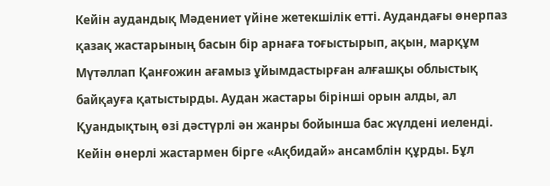Кейін аудандық Мәдениет үйіне жетекшілік етті. Аудандағы өнерпаз қазақ жастарының басын бір арнаға тоғыстырып, ақын, марқұм Мүтәллап Қанғожин ағамыз ұйымдастырған алғашқы облыстық байқауға қатыстырды. Аудан жастары бірінші орын алды, ал Қуандықтың өзі дәстүрлі ән жанры бойынша бас жүлдені иеленді. Кейін өнерлі жастармен бірге «Ақбидай» ансамблін құрды. Бұл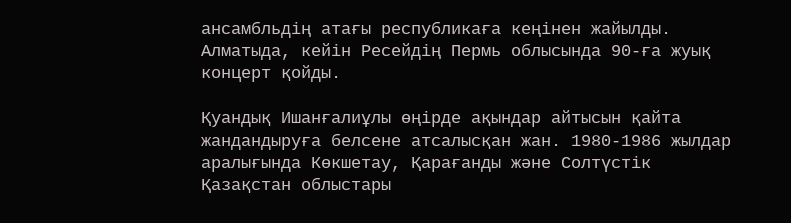ансамбльдің атағы республикаға кеңінен жайылды. Алматыда, кейін Ресейдің Пермь облысында 90-ға жуық концерт қойды.

Қуандық Ишанғалиұлы өңірде ақындар айтысын қайта жандандыруға белсене атсалысқан жан. 1980-1986 жылдар аралығында Көкшетау, Қарағанды және Солтүстік Қазақстан облыстары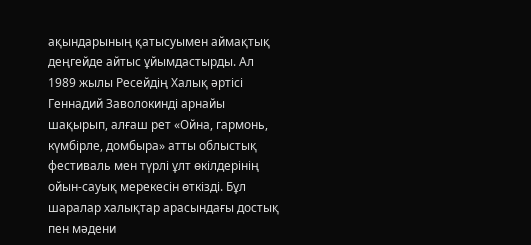ақындарының қатысуымен аймақтық деңгейде айтыс ұйымдастырды. Ал 1989 жылы Ресейдің Халық әртісі Геннадий Заволокинді арнайы шақырып, алғаш рет «Ойна, гармонь, күмбірле, домбыра» атты облыстық фестиваль мен түрлі ұлт өкілдерінің ойын-сауық мерекесін өткізді. Бұл шаралар халықтар арасындағы достық пен мәдени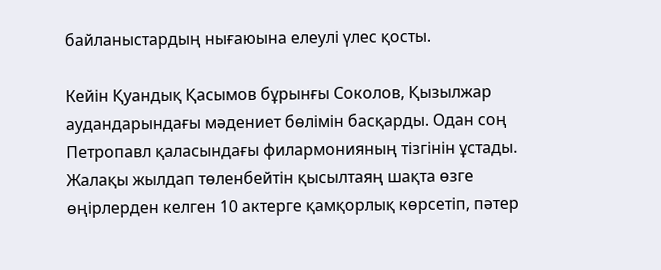байланыстардың нығаюына елеулі үлес қосты.

Кейін Қуандық Қасымов бұрынғы Соколов, Қызылжар аудандарындағы мәдениет бөлімін басқарды. Одан соң Петропавл қаласындағы филармонияның тізгінін ұстады. Жалақы жылдап төленбейтін қысылтаяң шақта өзге өңірлерден келген 10 актерге қамқорлық көрсетіп, пәтер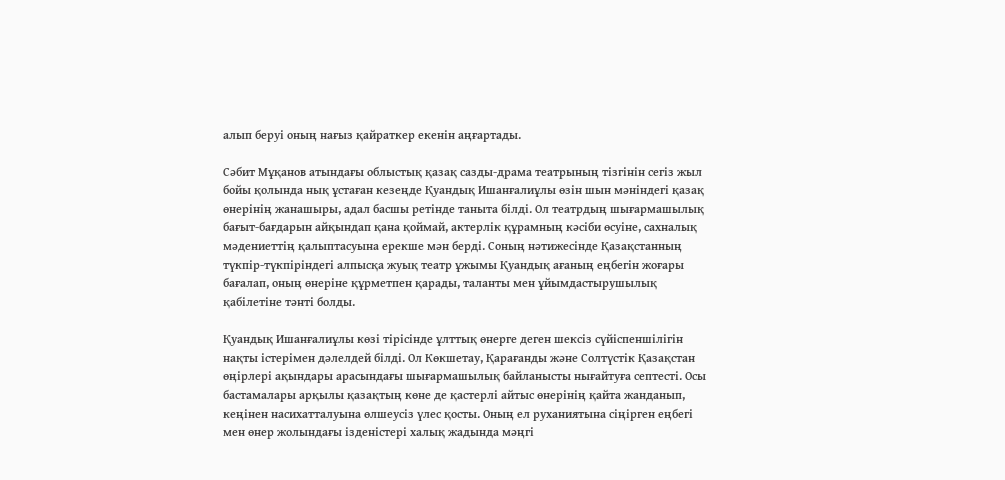алып беруі оның нағыз қайраткер екенін аңғартады.

Сәбит Мұқанов атындағы облыстық қазақ сазды-драма театрының тізгінін сегіз жыл бойы қолында нық ұстаған кезеңде Қуандық Ишанғалиұлы өзін шын мәніндегі қазақ өнерінің жанашыры, адал басшы ретінде таныта білді. Ол театрдың шығармашылық бағыт-бағдарын айқындап қана қоймай, актерлік құрамның кәсіби өсуіне, сахналық мәдениеттің қалыптасуына ерекше мән берді. Соның нәтижесінде Қазақстанның түкпір-түкпіріндегі алпысқа жуық театр ұжымы Қуандық ағаның еңбегін жоғары бағалап, оның өнеріне құрметпен қарады, таланты мен ұйымдастырушылық қабілетіне тәнті болды.

Қуандық Ишанғалиұлы көзі тірісінде ұлттық өнерге деген шексіз сүйіспеншілігін нақты істерімен дәлелдей білді. Ол Көкшетау, Қарағанды және Солтүстік Қазақстан өңірлері ақындары арасындағы шығармашылық байланысты нығайтуға септесті. Осы бастамалары арқылы қазақтың көне де қастерлі айтыс өнерінің қайта жанданып, кеңінен насихатталуына өлшеусіз үлес қосты. Оның ел руханиятына сіңірген еңбегі мен өнер жолындағы ізденістері халық жадында мәңгі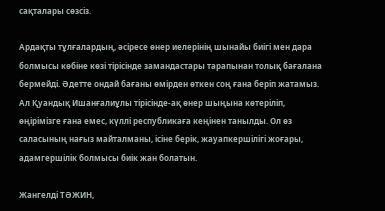сақталары сөзсіз.

Ардақты тұлғалардың, әсіресе өнер иелерінің шынайы биігі мен дара болмысы көбіне көзі тірісінде замандастары тарапынан толық бағалана бермейді. Әдетте ондай бағаны өмірден өткен соң ғана беріп жатамыз. Ал Қуандық Ишанғалиұлы тірісінде-ақ өнер шыңына көтеріліп, өңірімізге ғана емес, күллі республикаға кеңінен танылды. Ол өз саласының нағыз майталманы, ісіне берік, жауапкершілігі жоғары, адамгершілік болмысы биік жан болатын.

Жангелді ТӘЖИН,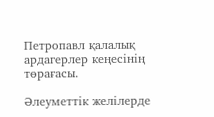Петропавл қалалық ардагерлер кеңесінің төрағасы.

Әлеуметтік желілерде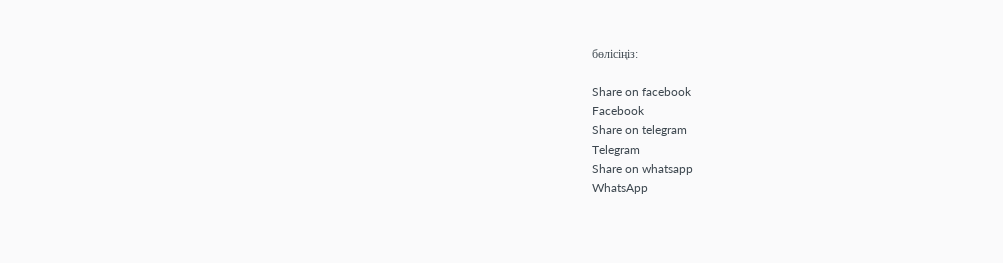бөлісіңіз:

Share on facebook
Facebook
Share on telegram
Telegram
Share on whatsapp
WhatsApp